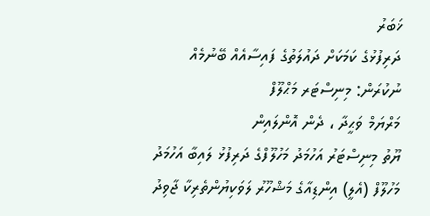ޚަބަރު
ދަރިފުޅުގެ ކަމަކަށް ދައުލަތުގެ ފައިސާއެއް ބޭނުމެއް ނުކުރަން: މިނިސްޓަރ މަޙްލޫފް
މަރްޔަމް ވަޙީދާ ، ދެން އޮންލައިން
ޔޫތު މިނިސްޓަރު އަހުމަދު މަހުލޫފްގެ ދަރިފުޅު ލައިބާ އަހުމަދު މަހުލޫފް (އެލީ) އިންޑިއާގެ މަޝްހޫރު ލަވަކިޔުންތެރިކާ ޖާވިދު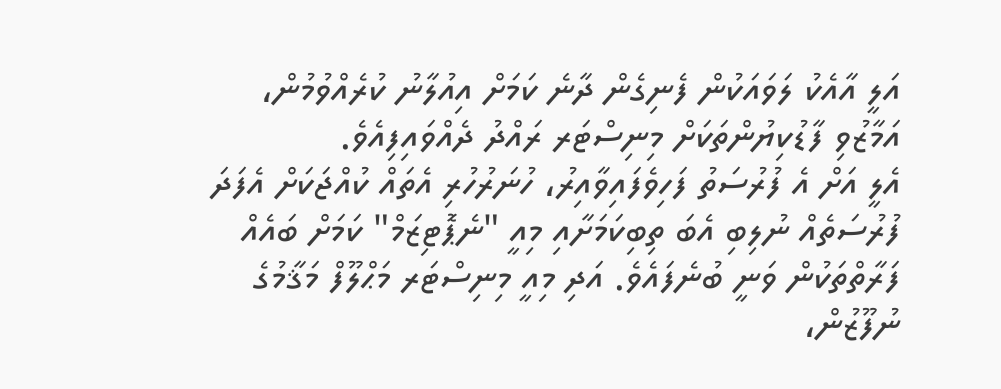އަލީ އާއެކު ލަވައަކުން ފެނިގެން ދާނެ ކަމަށް އިއުލާނު ކުރެއްވުމުން، އަމާޒުވި ފާޑުކިޔުންތަކަށް މިނިސްޓަރ ރައްދު ދެއްވައިފިއެވެ.
އެލީ އަށް އެ ފުރުސަތު ފަހިވެފައިވާއިރު، ހުނަރުހުރި އެތައް ކުއްޖަކަށް އެފަދަ ފުރުސަތެއް ނުލިބި އެބަ ތިބިކަމަށާއި މިއީ "ނެޕޮޓިޒަމް" ކަމަށް ބައެއް ފަރާތްތަކުން ވަނީ ބުނެފައެވެ. އަދި މިއީ މިނިސްޓަރ މަޙްލޫފް މަޤާމުގެ ނުފޫޒުން،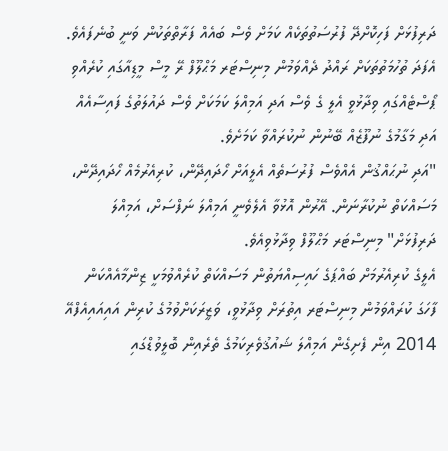ދަރިފުޅަށް ފަހިކޮށްދޭ ފުރުސަތުތަކެއް ކަމަށް ވެސް ބައެއް ފަރާތްތަކުން ވަނީ ބުނެފައެވެ.
އެފަދަ ތުހުމަތުތަކަށް ރައްދު ދެއްވަމުން މިނިސްޓަރ މަޙްލޫފް ރޭ މީސް މީޑިއާގައި ކުރެއްވި ޕޯސްޓެއްގައި ވިދާޅުވީ އެލީ ގެ ވެސް އަދި އަމިއްލަ ކަމަކަށް ވެސް ދައުލަތުގެ ފައިސާއެއް އަދި މަގާމުގެ ނުފޫޒެއް ބޭނުން ނުކުރައްވާ ކަމަށެވެ.
"އަދި ނުޙައްޤުން އެއްވެސް ފުރުސަތެއް އެލީއަށް ހޯދައިދޭން، ކުރިއެރުމެއް ހޯދައިދޭން، މަސައްކަތް ނުކުރާނަން. އޭރުން އޮޅުވާ އެލެވެނީ އަމިއްލަ ނަފްސަށް، އަމިއްލަ ދަރިފުޅަށް" މިނިސްޓަރ މަޙްލޫފް ވިދާޅުވިއެވެ.
އެލީގެ ކުރިއެރުމަށް ބައްޕަގެ ހައިސިއްޔަތުން މަސައްކަތް ކުރެއްވުމަކީ ޒިންމާއެއްކަން ފާހަގަ ކުރައްވަމުން މިނިސްޓަރ އިތުރަށް ވިދާޅުވީ، ވަޒީރަކަށްވުމުގެ ކުރިން އައިއައިއެފްއޭ 2014 އިން ފެށިގެން އަމިއްލަ ޝައުޤުވެރިކަމުގެ ތެރެއިން ބޮލީވުޑްގައި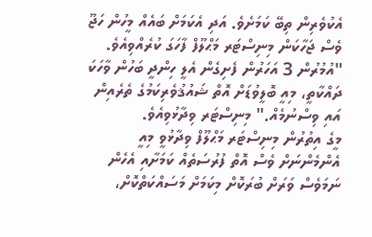އެކުވެރިން ތިބޭ ކަމަށެވެ. އަދި އެކަމަށް ބައެއް މީހުން ހަޖޫ ވެސް ޖަހާކަން މިނިސްޓަރ މަޙްލޫފް ފާހަގަ ކުރެއްވިއެވެ.
"އުމުރުން 3 އަހަރުން ފެށިގެން އެލީ ހިންދީ ބަހުން ވާހަކަ ދައްކާތީ، މިއީ ބޮލީވުޑަށް އޮތް ޝައުޤުވެރިކަމުގެ ތެރެއިން އައި ވިސްނުމެއް." މިނިސްޓަރ ވިދާޅުވިއެވެ.
މީގެ އިތުރުން މިނިސްޓަރ މަޙްލޫފް ވިދާޅުވީ މިއީ އެންމެންނަށް ވެސް އޮތް ފުރުސަތެއް ކަމަށާއި އެހެން ނަމަވެސް ވަރަށް ބުރަކޮށް މިކަމަށް މަސައްކަތްކޮށް،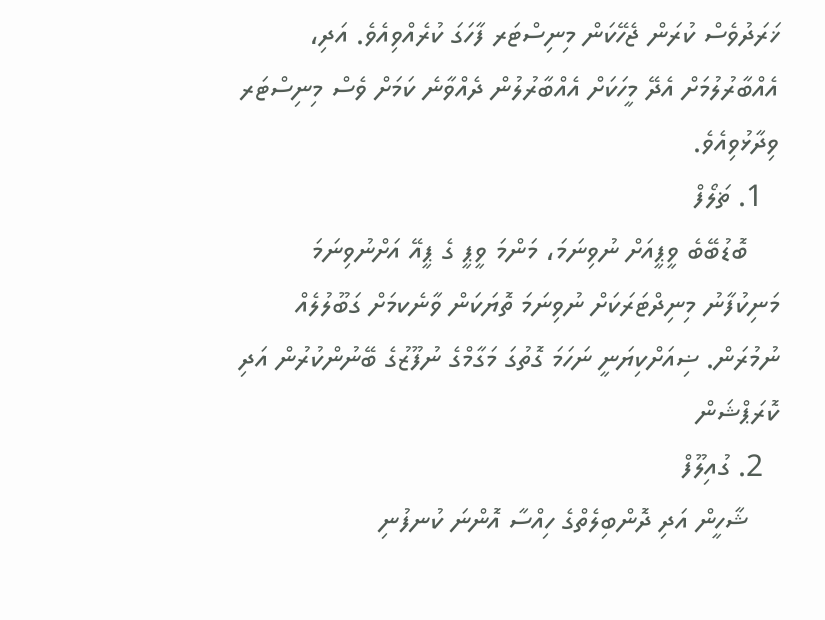ޚަރަދުވެސް ކުރަން ޖެހޭކަން މިނިސްޓަރ ފާހަގަ ކުރެއްވިއެވެ. އަދި، އެއްބާރުލުމަށް އެދޭ މީހަކަށް އެއްބާރުލުން ދެއްވާނެ ކަމަށް ވެސް މިނިސްޓަރ ވިދާޅުވިއެވެ.
  1. ޡަލޯފް
    ބޮޑުބޭބެ ވީޕީއަށް ނުވިނަމަ، މަންމަ ވީޕީ ގެ ޕީއޭ އަށްނުވިނަމަ މަނިކުފާނު މިނިދްޓަރަކަށް ނުވިނަމަ ތޮޔަކަން ވާނެކމަށް ގަބޫލުލެއް ނުމުރަން. ޟިއަށްކިޔަނީ ނަހަމަ ގޮތުގަ މަގާމްގެ ނުފޫޒުގެ ބޭނުންކުރުން އަދި ކޮރަޕްޝަން
  2. ގުއިލޫފް
    ޝާހީން އަދި ދޮންބިލެތްގެ ހިއްސާ އޮންނަ ކުނފުނި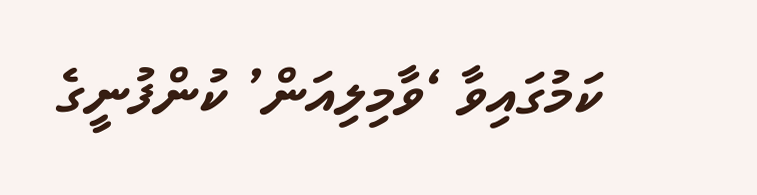ކަމުގައިވާ ‘ވާމިލިއަން’ ކުންފުނީގެ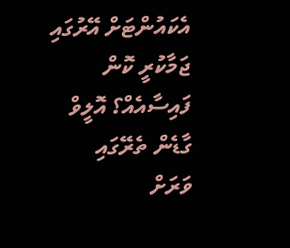އެކައުންޓަށް އޭރުގައި ޖަމާކުރީ ކޮން ފައިސާއެއް؟ އޮލީވް ގާޑެން ތެރޭގައި ވަރަށް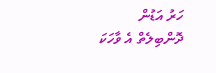ހަރު އަޑުން ދޮންބިލެތް އެ ވާހަކަ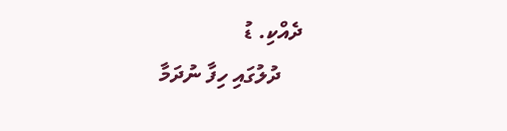ދެއްކި. ޑު
    ދުލުގައި ހިފާ ނުދަމާ